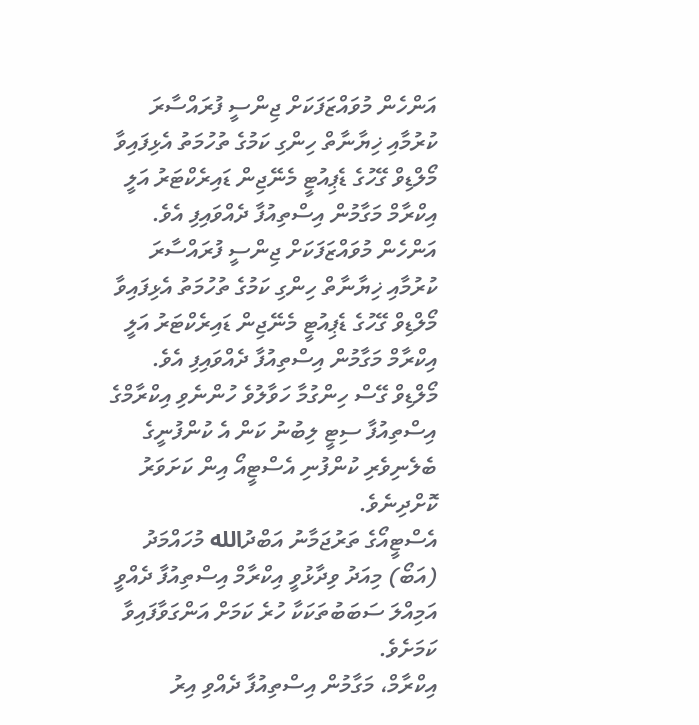އަންހެން މުވައްޒަފަކަށް ޖިންސީ ފުރައްސާރަ ކުރުމާއި ޚިޔާނާތް ހިންގި ކަމުގެ ތުހުމަތު އެޅިފައިވާ މޯލްޑިވް ގޭހުގެ ޑެޕިއުޓީ މެނޭޖިން ޑައިރެކްޓަރު އަލީ އިކްރާމް މަގާމުން އިސްތިއުފާ ދެއްވައިފި އެވެ.
އަންހެން މުވައްޒަފަކަށް ޖިންސީ ފުރައްސާރަ ކުރުމާއި ޚިޔާނާތް ހިންގި ކަމުގެ ތުހުމަތު އެޅިފައިވާ މޯލްޑިވް ގޭހުގެ ޑެޕިއުޓީ މެނޭޖިން ޑައިރެކްޓަރު އަލީ އިކްރާމް މަގާމުން އިސްތިއުފާ ދެއްވައިފި އެވެ.
މޯލްޑިވް ގޭސް ހިންގުމާ ހަވާލުވެ ހުންނެވި އިކްރާމްގެ އިސްތިއުފާ ސިޓީ ލިބުނު ކަން އެ ކުންފުނީގެ ބެލެނިވެރި ކުންފުނި އެސްޓީއޯ އިން ކަށަވަރު ކޮށްދިނެވެ.
އެސްޓީއޯގެ ތަރުޖަމާނު އަބްދުالله މުހައްމަދު (އަބޯ) މިއަދު ވިދާޅުވީ އިކްރާމް އިސްތިއުފާ ދެއްވީ އަމިއްލަ ސަބަބުތަކަކާ ހުރެ ކަމަށް އަންގަވާފައިވާ ކަމަށެވެ.
އިކްރާމް، މަގާމުން އިސްތިއުފާ ދެއްވި އިރު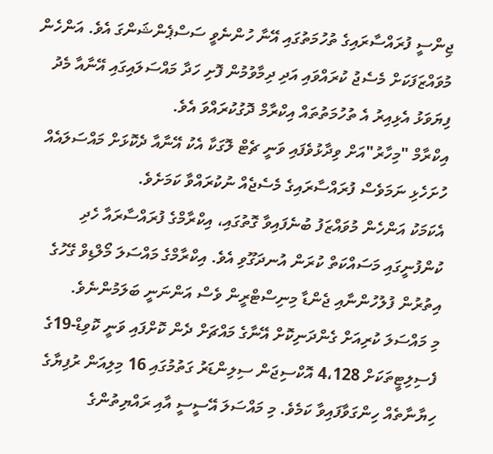ޖިންސީ ފުރައްސާރައިގެ ތުހުމަތުގައި އޭނާ ހުންނެވީ ސަސްޕެންޝަންގަ އެވެ. އަންހެން މުވައްޒަފަކަށް މެސެޖު ކުރައްވައި އަދި ދިމާވުމުން ފޮށި ހަދާ މައްސަލައިގައި އޭނާއާ މެދު ފިޔަވަޅު އެޅިއިރު އެ ތުހުމަތުތައް އިކްރާމް ދޮގުކުރައްވަ އެވެ.
އިކްރާމް "މިހާރު"އަށް ވިދާޅުވެފައި ވަނީ ޗެޓް ލޮގަކާ އެކު އޭނާއާ ދެކޮޅަށް މައްސަލައެއް ހުށަހެޅި ނަމަވެސް ފުރައްސާރައިގެ މެސެޖެއް ނުކުރައްވާ ކަމަށެވެ.
އެކަމަކު އަންހެން މުވައްޒަފު ބުނެފައިވާ ގޮތުގައި، އިކްރާމްގެ ފުރައްސާރައާ ހެދި ކުންފުނީގައި މަސައްކަތް ކުރަން އުނދަގޫވި އެވެ. އިކްރާމްގެ މައްސަލަ މޯލްޑިވް ގޭހުގެ އިތުރުން ފުލުހުންނާއި ޖެންޑާ މިނިސްޓްރީން ވެސް އަންނަނީ ބަލަމުންނެވެ.
މި މައްސަލަ ކުރިއަށް ގެންދަނިކޮށް އޭނާގެ މައްޗަށް ދެން ކޮށްފައި ވަނީ ކޮވިޑް-19ގެ ފެސިލިޓީތަކަށް 4،128 އޮކްސިޖަން ސިލިންޑަރު ގަތުމުގައި 16 މިލިއަން ރުފިޔާގެ ހިޔާނާތެއް ހިންގަވާފައިވާ ކަމެވެ. މި މައްސަލަ އޭސީސީ އާއި ރައްޔިތުންގެ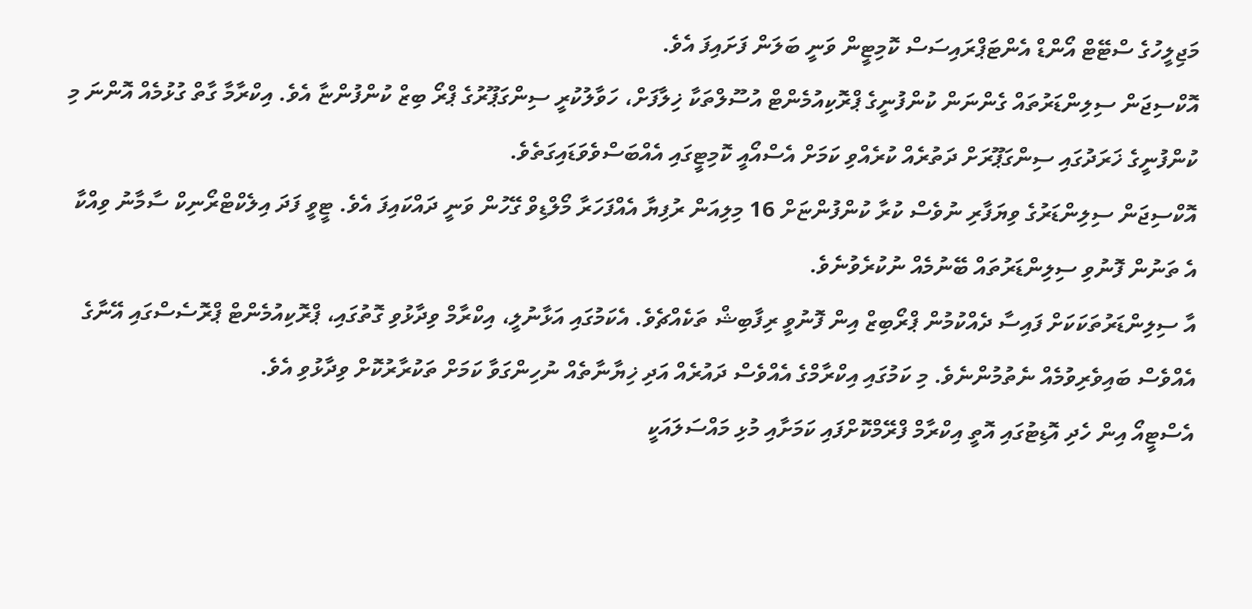މަޖިލީހުގެ ސްޓޭޓް އޯންޑް އެންޓަޕްރައިސަސް ކޮމިޓީން ވަނީ ބަލަން ފަށައިފަ އެވެ.
އޮކްސިޖަން ސިލިންޑަރުތައް ގެންނަން ކުންފުނީގެ ޕްރޮކިއުމެންޓް އުސޫލްތަކާ ޚިލާފަށް، ހަވާލުކުރީ ސިންގަޕޫރުގެ ޕްރޯ ބިޒް ކުންފުންޏާ އެވެ. އިކްރާމާ ގާތް ގުޅުމެއް އޮންނަ މި ކުންފުނީގެ ޚަރަދުގައި ސިންގަޕޫރަށް ދަތުރެއް ކުރެއްވި ކަމަށް އެސްއޯއީ ކޮމިޓީގައި އެއްބަސްވެވަޑައިގަތެވެ.
އޮކްސިޖަން ސިލިންޑަރުގެ ވިޔަފާރި ނުވެސް ކުރާ ކުންފުންޏަށް 16 މިލިއަން ރުފިޔާ އެއްފަހަރާ މޯލްޑިވް ގޭހުން ވަނީ ދައްކައިފަ އެވެ. ޓީވީ ފަދަ އިލެކްޓްރޯނިކް ސާމާނު ވިއްކާ އެ ތަނުން ފޮނުވި ސިލިންޑަރުތައް ބޭނުމެއް ނުކުރެވުނެވެ.
އާ ސިލިންޑަރުތަކަކަށް ފައިސާ ދެއްކުމުން ޕްރޯބިޒް އިން ފޮނުވީ ރިފާބިޝް ތަކެއްޗެވެ. އެކަމުގައި އަޅާނުލީ، އިކްރާމް ވިދާޅުވި ގޮތުގައި، ޕްރޮކިއުމެންޓް ޕްރޮސެސްގައި އޭނާގެ އެއްވެސް ބައިވެރިވުމެއް ނެތުމުންނެވެ. މި ކަމުގައި އިކްރާމްގެ އެއްވެސް ދައުރެއް އަދި ޚިޔާނާތެއް ނުހިންގަވާ ކަމަށް ތަކުރާރުކޮށް ވިދާޅުވި އެވެ.
އެސްޓީއޯ އިން ހެދި އޮޑިޓުގައި އޮތީ އިކްރާމް ފްރޭމްކޮށްފައި ކަމަށާއި މުޅި މައްސަލައަކީ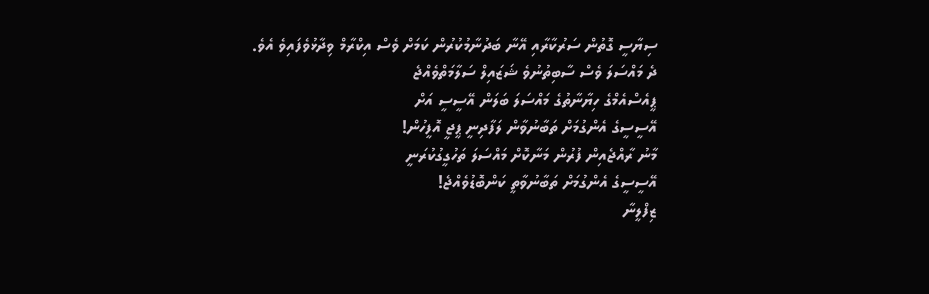ސިޔާސީ ގޮތުން ސަރުކާރާއި އޭނާ ބަދުނާމުކުރުން ކަމަށް ވެސް އިކްރާމް ވިދާޅުވެފައިވެ އެވެ.
ދެ މައްސަލަ ވެސް ސާބިތުނުވެ ޝަޒައިލް ސަލާމަތްވެއްޖެ
ޕީއެސްއެމްގެ ހިޔާނާތުގެ މައްސަލަ ބަލަން އޭސީސީ އަށް
އޭސީސީގެ އެންގުމަށް ތަބާނުވާން ލަފާދިނީ ޕީޖީ އޮފީހުން!
މާނު ރާއްޖެއިން ފުރުން މަނާކޮށް މައްސަލަ ތަހުގީގުކުރަނީ
އޭސީސީގެ އެންގުމަށް ތަބާނުވާތީ ކަންބޮޑުވެއްޖެ!
ޒިފްލީނާ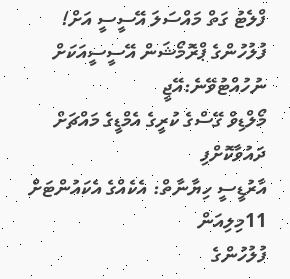ފްލެޓު ގަތް މައްސަލަ އޭސީސީ އަށް!
ފުލުހުންގެ ޕްރޮމޯޝަން އޭސީސީއަކަށް ނުހުއްޓުވޭނެ:އޭޖީ
މޯލްޑިވް ގޭސްގެ ކުރީގެ އެމްޑީގެ މައްޗަށް ދައުވާކޮށްފި
އާރުޑީސީ ހިޔާނާތް: އެކެއްގެ އެކައުންޓަށް 11މިލިއަން
ފުލުހުންގެ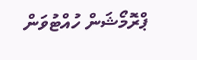ޕްރޮމޯޝަން ހުއްޓުވަން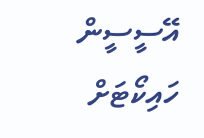އޭސީސީން ހައިކޯޓަށް